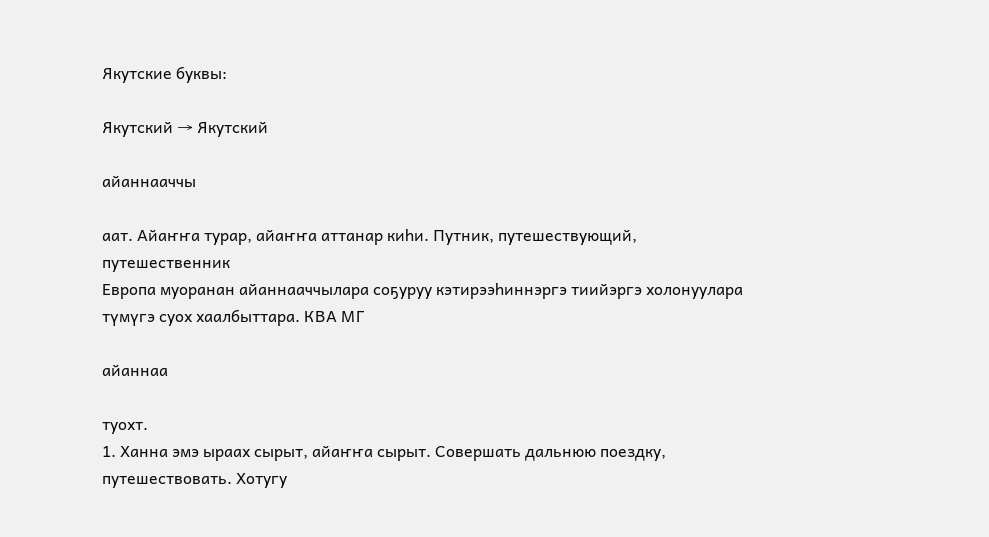Якутские буквы:

Якутский → Якутский

айаннааччы

аат. Айаҥҥа турар, айаҥҥа аттанар киһи. Путник, путешествующий, путешественник
Европа муоранан айаннааччылара соҕуруу кэтирээһиннэргэ тиийэргэ холонуулара түмүгэ суох хаалбыттара. КВА МГ

айаннаа

туохт.
1. Ханна эмэ ыраах сырыт, айаҥҥа сырыт. Совершать дальнюю поездку, путешествовать. Хотугу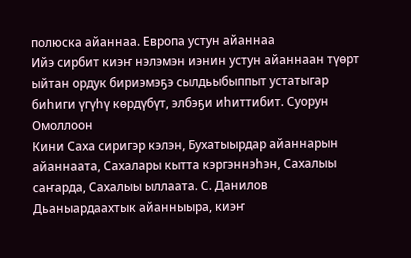полюска айаннаа. Европа устун айаннаа
Ийэ сирбит киэҥ нэлэмэн иэнин устун айаннаан түөрт ыйтан ордук бириэмэҕэ сылдьыбыппыт устатыгар биһиги үгүһү көрдүбүт, элбэҕи иһиттибит. Суорун Омоллоон
Кини Саха сиригэр кэлэн, Бухатыырдар айаннарын айаннаата, Сахалары кытта кэргэннэһэн, Сахалыы саҥарда, Сахалыы ыллаата. С. Данилов
Дьаныардаахтык айанныыра, киэҥ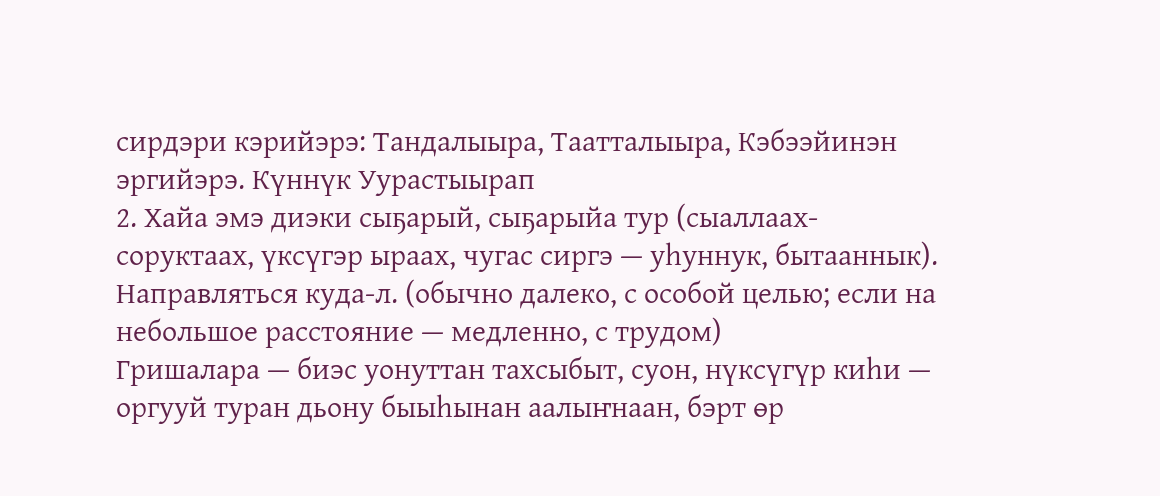сирдэри кэрийэрэ: Тандалыыра, Таатталыыра, Кэбээйинэн эргийэрэ. Күннүк Уурастыырап
2. Хайа эмэ диэки сыҕарый, сыҕарыйа тур (сыаллаах-соруктаах, үксүгэр ыраах, чугас сиргэ — уһуннук, бытааннык). Направляться куда-л. (обычно далеко, с особой целью; если на небольшое расстояние — медленно, с трудом)
Гришалара — биэс уонуттан тахсыбыт, суон, нүксүгүр киһи — оргууй туран дьону быыһынан аалыҥнаан, бэрт өр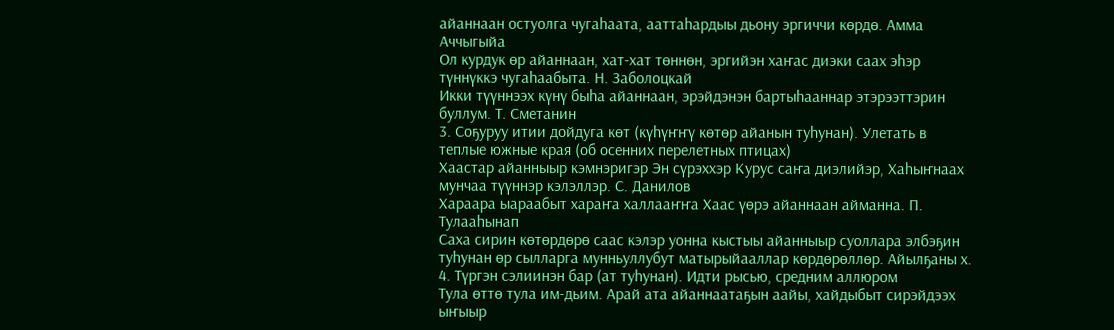айаннаан остуолга чугаһаата, ааттаһардыы дьону эргиччи көрдө. Амма Аччыгыйа
Ол курдук өр айаннаан, хат-хат төннөн, эргийэн хаҥас диэки саах эһэр түннүккэ чугаһаабыта. Н. Заболоцкай
Икки түүннээх күнү быһа айаннаан, эрэйдэнэн бартыһааннар этэрээттэрин буллум. Т. Сметанин
3. Соҕуруу итии дойдуга көт (күһүҥҥү көтөр айанын туһунан). Улетать в теплые южные края (об осенних перелетных птицах)
Хаастар айанныыр кэмнэригэр Эн сүрэххэр Курус саҥа диэлийэр, Хаһыҥнаах мунчаа түүннэр кэлэллэр. С. Данилов
Хараара ыараабыт хараҥа халлааҥҥа Хаас үөрэ айаннаан айманна. П. Тулааһынап
Саха сирин көтөрдөрө саас кэлэр уонна кыстыы айанныыр суоллара элбэҕин туһунан өр сылларга мунньуллубут матырыйааллар көрдөрөллөр. Айылҕаны х.
4. Түргэн сэлиинэн бар (ат туһунан). Идти рысью, средним аллюром
Тула өттө тула им-дьим. Арай ата айаннаатаҕын аайы, хайдыбыт сирэйдээх ыҥыыр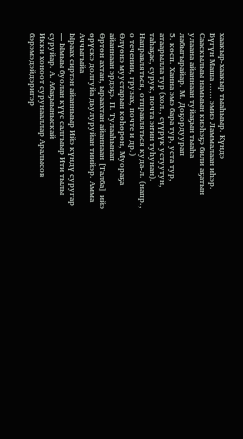хаакыр-хаакыр тыаһыыр. Күндэ
Бүгүн Маша …… эмиэ Ламмалаан иһэр. Сааскылыы намыын киэһэҕэ били аҕатын улаана айаннаан туйаҕын тыаһа лабыгырайар. М. Доҕордуурап
5. көсп. Ханна эмэ бара тур, уста тур, атаарылла тур (хол., сүүрүк устуутун, таһаҕас, сурук, почта эҥин туһунан). Направляться, отправляться куда-л. (напр., о течении, грузах, почте и др.)
Өлүөнэ муустарын көһөрөн, Муораҕа айаннаан эрдэҕэ. П. Тулааһынап
Өртөн ахтан, ыраахтан айаннаан [Талба] ийэ өрүскэ долгуйа дьулуруйан тиийэр. Амма Аччыгыйа
Ыраах сиртэн айанныыр Ийэ күндү суругар — Ымыы буолан күүс салгыыр Ити тылы суруйар. А. Абаҕыыныскай
Икки хоноот сурунааллар Аралысов бэрэмэдэйдэригэр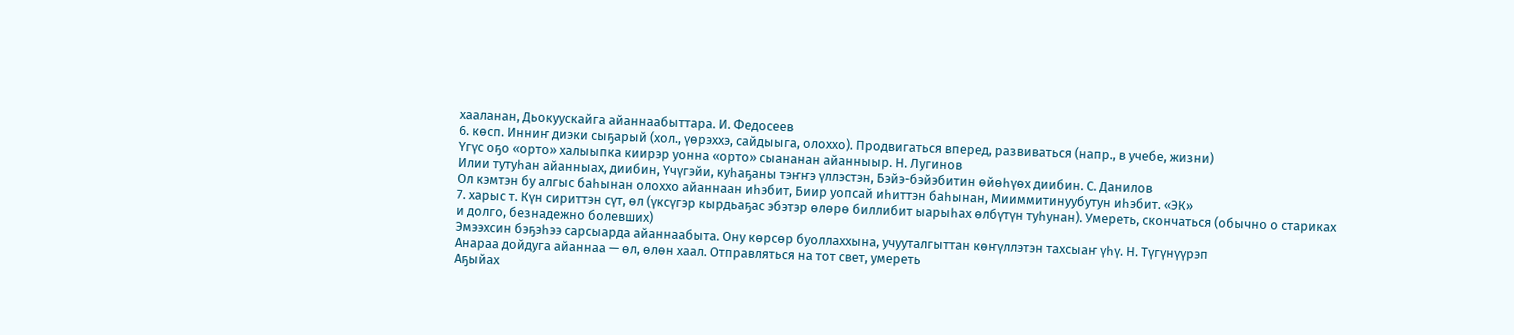хааланан, Дьокуускайга айаннаабыттара. И. Федосеев
6. көсп. Инниҥ диэки сыҕарый (хол., үөрэххэ, сайдыыга, олоххо). Продвигаться вперед, развиваться (напр., в учебе, жизни)
Үгүс оҕо «орто» халыыпка киирэр уонна «орто» сыананан айанныыр. Н. Лугинов
Илии тутуһан айанныах, диибин, Үчүгэйи, куһаҕаны тэҥҥэ үллэстэн, Бэйэ-бэйэбитин өйөһүөх диибин. С. Данилов
Ол кэмтэн бу алгыс баһынан олоххо айаннаан иһэбит, Биир уопсай иһиттэн баһынан, Мииммитинуубутун иһэбит. «ЭК»
7. харыс т. Күн сириттэн сүт, өл (үксүгэр кырдьаҕас эбэтэр өлөрө биллибит ыарыһах өлбүтүн туһунан). Умереть, скончаться (обычно о стариках и долго, безнадежно болевших)
Эмээхсин бэҕэһээ сарсыарда айаннаабыта. Ону көрсөр буоллаххына, учууталгыттан көҥүллэтэн тахсыаҥ үһү. Н. Түгүнүүрэп
Анараа дойдуга айаннаа — өл, өлөн хаал. Отправляться на тот свет, умереть
Аҕыйах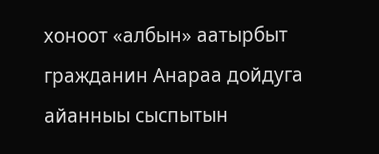хоноот «албын» аатырбыт гражданин Анараа дойдуга айанныы сыспытын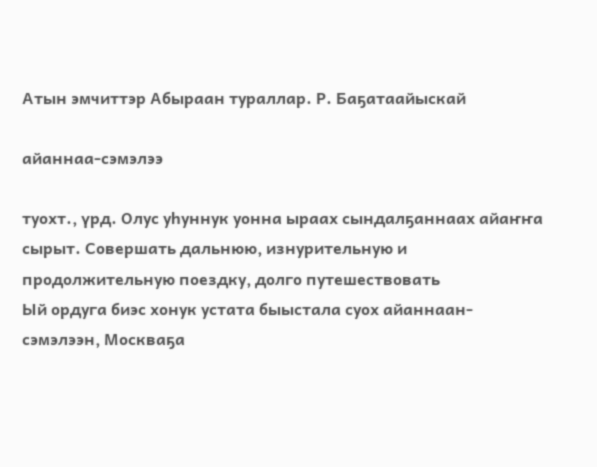Атын эмчиттэр Абыраан тураллар. Р. Баҕатаайыскай

айаннаа-сэмэлээ

туохт., үрд. Олус уһуннук уонна ыраах сындалҕаннаах айаҥҥа сырыт. Совершать дальнюю, изнурительную и продолжительную поездку, долго путешествовать
Ый ордуга биэс хонук устата быыстала суох айаннаан-сэмэлээн, Москваҕа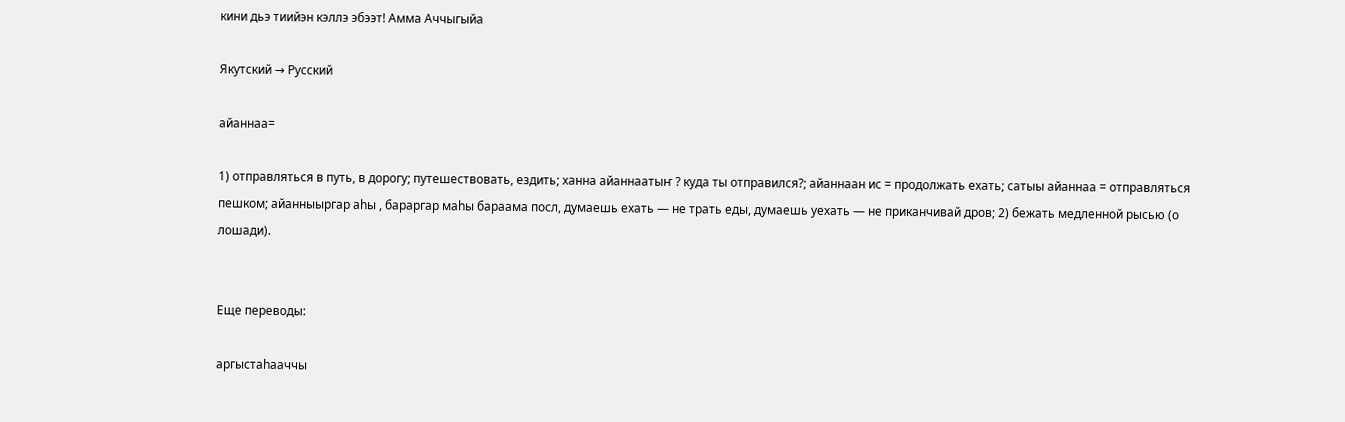кини дьэ тиийэн кэллэ эбээт! Амма Аччыгыйа

Якутский → Русский

айаннаа=

1) отправляться в путь, в дорогу; путешествовать, ездить; ханна айаннаатыҥ ? куда ты отправился?; айаннаан ис = продолжать ехать; сатыы айаннаа = отправляться пешком; айанныыргар аһы , бараргар маһы бараама посл, думаешь ехать — не трать еды, думаешь уехать — не приканчивай дров; 2) бежать медленной рысью (о лошади).


Еще переводы:

аргыстаһааччы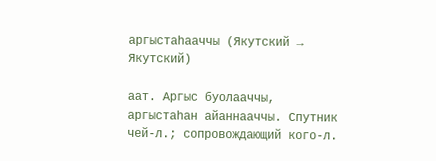аргыстаһааччы (Якутский → Якутский)

аат. Аргыс буолааччы, аргыстаһан айаннааччы. Спутник чей-л.; сопровождающий кого-л.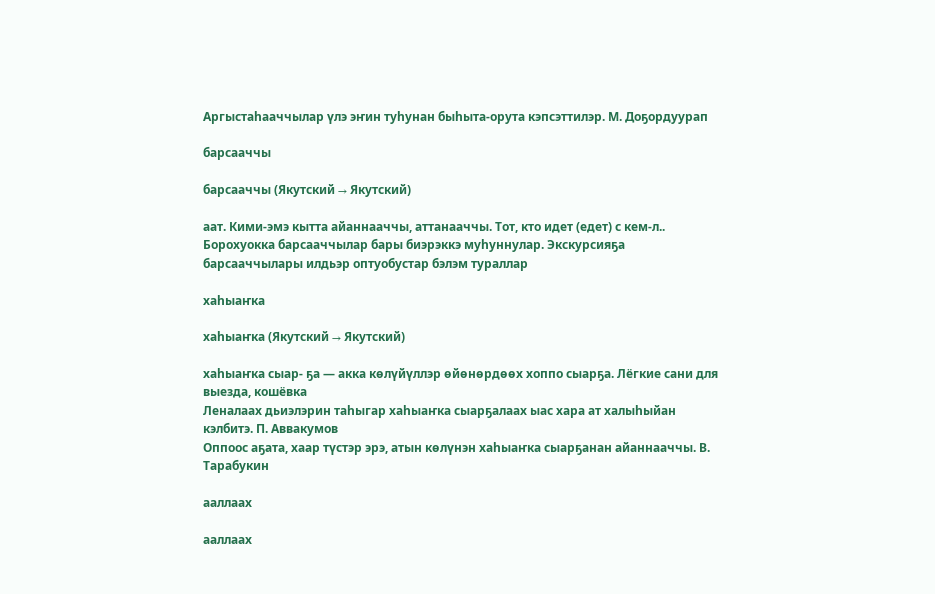Аргыстаһааччылар үлэ эҥин туһунан быһыта-орута кэпсэттилэр. М. Доҕордуурап

барсааччы

барсааччы (Якутский → Якутский)

аат. Кими-эмэ кытта айаннааччы, аттанааччы. Тот, кто идет (едет) с кем-л.. Борохуокка барсааччылар бары биэрэккэ муһуннулар. Экскурсияҕа барсааччылары илдьэр оптуобустар бэлэм тураллар

хаһыаҥка

хаһыаҥка (Якутский → Якутский)

хаһыаҥка сыар- ҕа — акка көлүйүллэр өйөнөрдөөх хоппо сыарҕа. Лёгкие сани для выезда, кошёвка
Леналаах дьиэлэрин таһыгар хаһыаҥка сыарҕалаах ыас хара ат халыһыйан кэлбитэ. П. Аввакумов
Оппоос аҕата, хаар түстэр эрэ, атын көлүнэн хаһыаҥка сыарҕанан айаннааччы. В. Тарабукин

ааллаах

ааллаах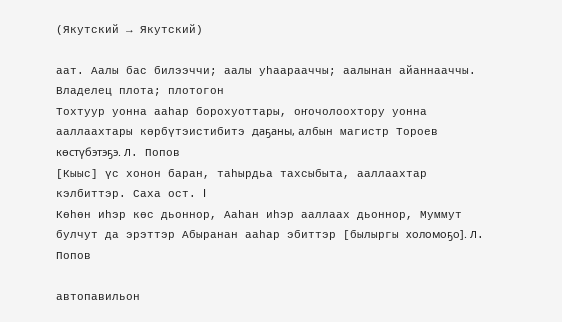(Якутский → Якутский)

аат. Аалы бас билээччи; аалы уһаарааччы; аалынан айаннааччы. Владелец плота; плотогон
Тохтуур уонна ааһар борохуоттары, оҥочолоохтору уонна ааллаахтары көрбүтэистибитэ даҕаны, албын магистр Тороев көстүбэтэҕэ. Л. Попов
[Кыыс] үс хонон баран, таһырдьа тахсыбыта, ааллаахтар кэлбиттэр. Саха ост. I
Көһөн иһэр көс дьоннор, Ааһан иһэр ааллаах дьоннор, Муммут булчут да эрэттэр Абыранан ааһар эбиттэр [былыргы холомоҕо]. Л. Попов

автопавильон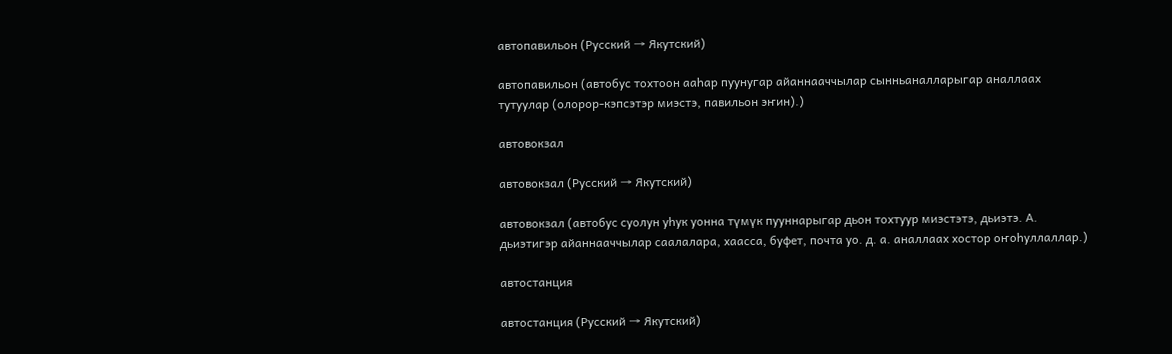автопавильон (Русский → Якутский)

автопавильон (автобус тохтоон ааһар пуунугар айаннааччылар сынньаналларыгар аналлаах тутуулар (олорор-кэпсэтэр миэстэ, павильон эҥин).)

автовокзал

автовокзал (Русский → Якутский)

автовокзал (автобус суолун уһук уонна түмүк пууннарыгар дьон тохтуур миэстэтэ, дьиэтэ. А. дьиэтигэр айаннааччылар саалалара, хаасса, буфет, почта уо. д. а. аналлаах хостор оҥоһуллаллар.)

автостанция

автостанция (Русский → Якутский)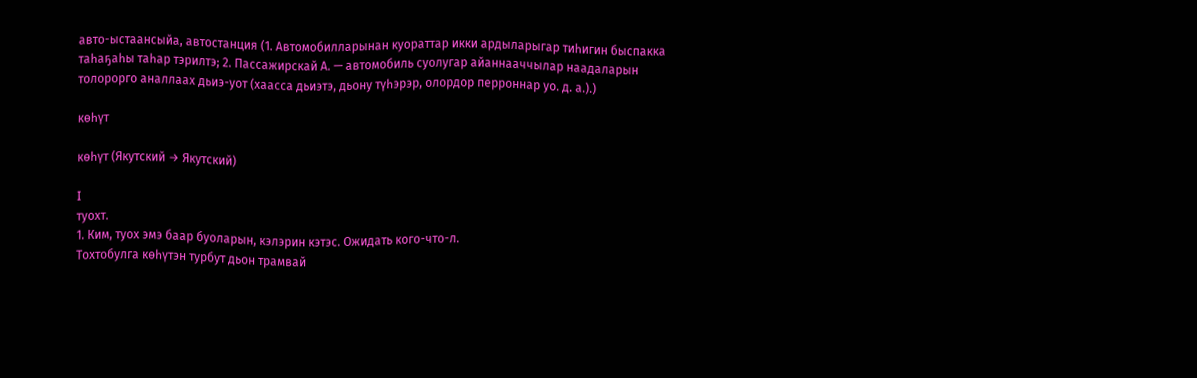авто-ыстаансыйа, автостанция (1. Автомобилларынан куораттар икки ардыларыгар тиһигин быспакка таһаҕаһы таһар тэрилтэ; 2. Пассажирскай А. — автомобиль суолугар айаннааччылар наадаларын толорорго аналлаах дьиэ-уот (хаасса дьиэтэ, дьону түһэрэр, олордор перроннар уо. д. а.).)

көһүт

көһүт (Якутский → Якутский)

I
туохт.
1. Ким, туох эмэ баар буоларын, кэлэрин кэтэс. Ожидать кого-что-л.
Тохтобулга көһүтэн турбут дьон трамвай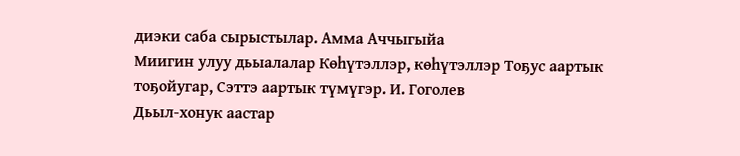диэки саба сырыстылар. Амма Аччыгыйа
Миигин улуу дьыалалар Көһүтэллэр, көһүтэллэр Тоҕус аартык тоҕойугар, Сэттэ аартык түмүгэр. И. Гоголев
Дьыл-хонук аастар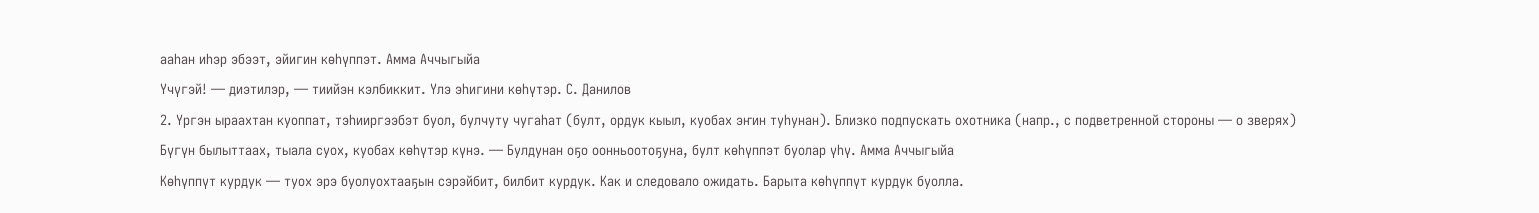ааһан иһэр эбээт, эйигин көһүппэт. Амма Аччыгыйа
Үчүгэй! — диэтилэр, — тиийэн кэлбиккит. Үлэ эһигини көһүтэр. С. Данилов
2. Үргэн ыраахтан куоппат, тэһииргээбэт буол, булчуту чугаһат (булт, ордук кыыл, куобах эҥин туһунан). Близко подпускать охотника (напр., с подветренной стороны — о зверях)
Бүгүн былыттаах, тыала суох, куобах көһүтэр күнэ. — Булдунан оҕо оонньоотоҕуна, булт көһүппэт буолар үһү. Амма Аччыгыйа
Көһүппүт курдук — туох эрэ буолуохтааҕын сэрэйбит, билбит курдук. Как и следовало ожидать. Барыта көһүппүт курдук буолла.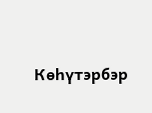Көһүтэрбэр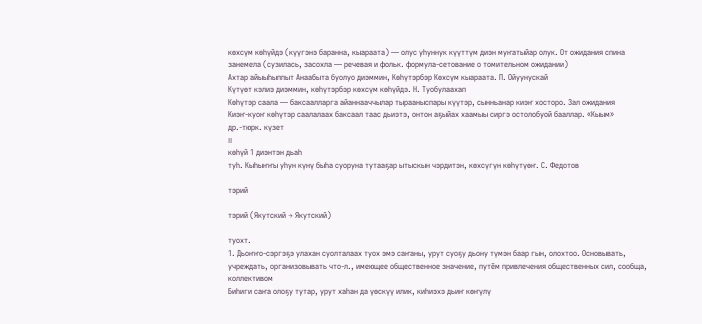көхсүм көһүйдэ (күүгэнэ баранна, кыараата) — олус уһуннук күүттүм диэн муҥатыйар олук. От ожидания спина занемела (сузилась, засохла — речевая и фольк. формула-сетование о томительном ожидании)
Ахтар айыыһыппыт Анаабыта буолуо диэммин, Көһүтэрбэр Көхсүм кыараата. П. Ойуунускай
Күтүөт кэлиэ диэммин, көһүтэрбэр көхсүм көһүйдэ. Н. Туобулаахап
Көһүтэр саала — баксаалларга айаннааччылар тырааныспары күүтэр, сынньанар киэҥ хосторо. Зал ожидания
Киэҥ-куоҥ көһүтэр саалалаах баксаал таас дьиэтэ, онтон аҕыйах хаамыы сиргэ остолобуой бааллар. «Кыым»
др.-тюрк. күзет
II
көһүй 1 диэнтэн дьаһ
туһ. Кыһыҥҥы уһун күнү быһа суоруна тутааҕар ытыскын чэрдитэн, көхсүгүн көһүтүөҥ. С. Федотов

тэрий

тэрий (Якутский → Якутский)

туохт.
1. Дьоҥҥо-сэргэҕэ улахан суолталаах туох эмэ саҥаны, урут суоҕу дьону түмэн баар гын, олохтоо. Основывать, учреждать, организовывать что-л., имеющее общественное значение, путём привлечения общественных сил, сообща, коллективом
Биһиги саҥа олоҕу тутар, урут хаһан да үөскүү илик, киһиэхэ дьиҥ көҥүлү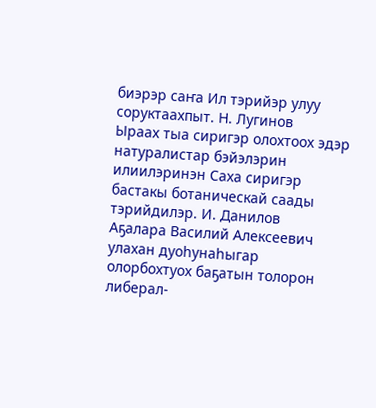биэрэр саҥа Ил тэрийэр улуу соруктаахпыт. Н. Лугинов
Ыраах тыа сиригэр олохтоох эдэр натуралистар бэйэлэрин илиилэринэн Саха сиригэр бастакы ботаническай саады тэрийдилэр. И. Данилов
Аҕалара Василий Алексеевич улахан дуоһунаһыгар олорбохтуох баҕатын толорон либерал-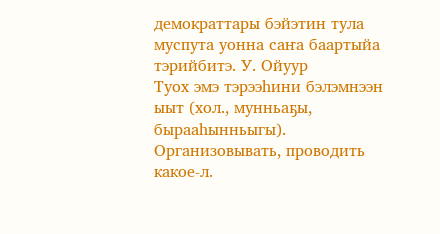демократтары бэйэтин тула муспута уонна саҥа баартыйа тэрийбитэ. У. Ойуур
Туох эмэ тэрээһини бэлэмнээн ыыт (хол., мунньаҕы, бырааһынньыгы). Организовывать, проводить какое-л.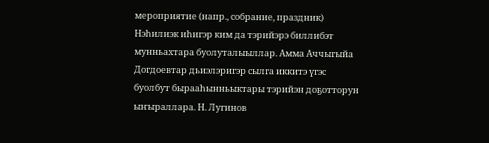мероприятие (напр., собрание, праздник)
Нэһилиэк иһигэр ким да тэрийэрэ биллибэт мунньахтара буолуталыыллар. Амма Аччыгыйа
Догдоевтар дьиэлэригэр сылга иккитэ үгэс буолбут бырааһынньыктары тэрийэн доҕотторун ыҥыраллара. Н. Лугинов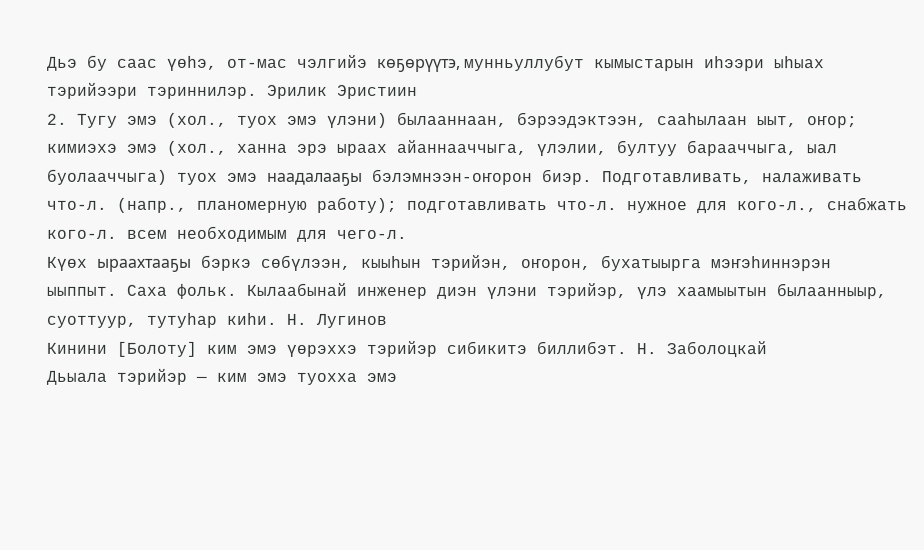Дьэ бу саас үөһэ, от-мас чэлгийэ көҕөрүүтэ, мунньуллубут кымыстарын иһээри ыһыах тэрийээри тэриннилэр. Эрилик Эристиин
2. Тугу эмэ (хол., туох эмэ үлэни) былааннаан, бэрээдэктээн, сааһылаан ыыт, оҥор; кимиэхэ эмэ (хол., ханна эрэ ыраах айаннааччыга, үлэлии, бултуу барааччыга, ыал буолааччыга) туох эмэ наадалааҕы бэлэмнээн-оҥорон биэр. Подготавливать, налаживать что-л. (напр., планомерную работу); подготавливать что-л. нужное для кого-л., снабжать кого-л. всем необходимым для чего-л.
Күөх ыраахтааҕы бэркэ сөбүлээн, кыыһын тэрийэн, оҥорон, бухатыырга мэҥэһиннэрэн ыыппыт. Саха фольк. Кылаабынай инженер диэн үлэни тэрийэр, үлэ хаамыытын былаанныыр, суоттуур, тутуһар киһи. Н. Лугинов
Кинини [Болоту] ким эмэ үөрэххэ тэрийэр сибикитэ биллибэт. Н. Заболоцкай
Дьыала тэрийэр — ким эмэ туохха эмэ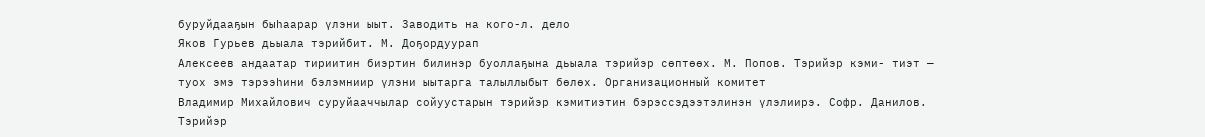буруйдааҕын быһаарар үлэни ыыт. Заводить на кого-л. дело
Яков Гурьев дьыала тэрийбит. М. Доҕордуурап
Алексеев андаатар тириитин биэртин билинэр буоллаҕына дьыала тэрийэр сөптөөх. М. Попов. Тэрийэр кэми- тиэт — туох эмэ тэрээһини бэлэмниир үлэни ыытарга талыллыбыт бөлөх. Организационный комитет
Владимир Михайлович суруйааччылар сойуустарын тэрийэр кэмитиэтин бэрэссэдээтэлинэн үлэлиирэ. Софр. Данилов. Тэрийэр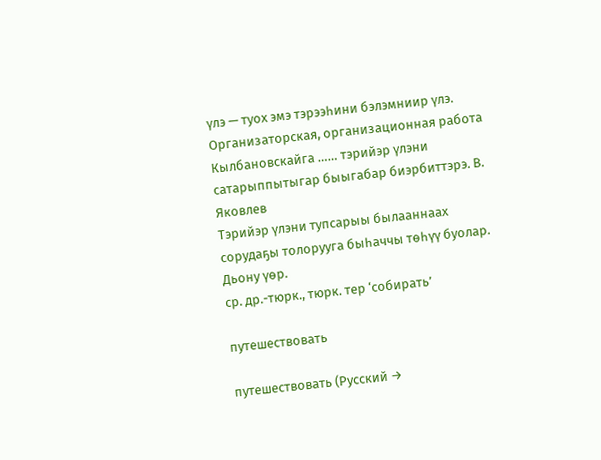үлэ — туох эмэ тэрээһини бэлэмниир үлэ. Организаторская, организационная работа
Кылбановскайга …… тэрийэр үлэни сатарыппытыгар быыгабар биэрбиттэрэ. В. Яковлев
Тэрийэр үлэни тупсарыы былааннаах сорудаҕы толорууга быһаччы төһүү буолар. Дьону үөр.
ср. др.-тюрк., тюрк. тер ‘собирать’

путешествовать

путешествовать (Русский →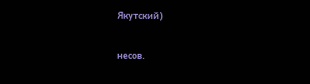Якутский)

несов.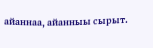айаннаа, айанныы сырыт.